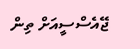ޖޭއެސްސީއަށް ތިން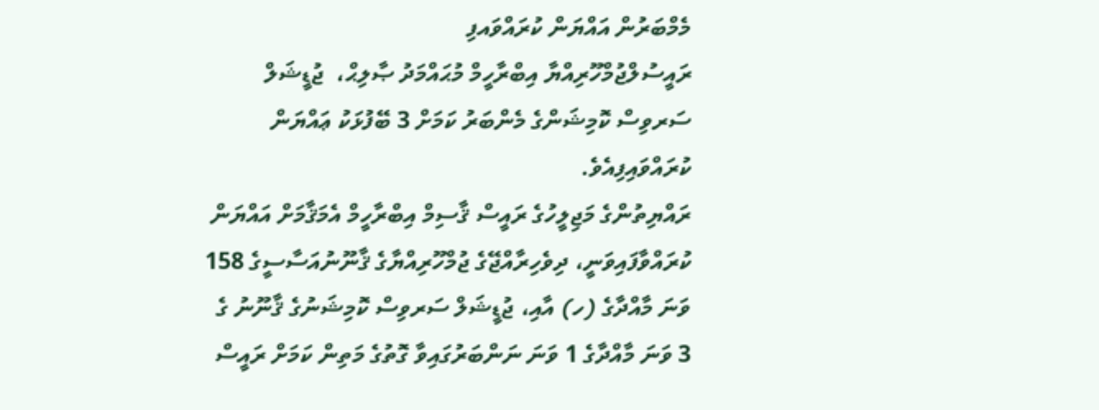މެމްބަރުން އައްޔަން ކުރައްވައފި
ރައީސުލްޖުމްހޫރިއްޔާ އިބްރާހީމް މުޙައްމަދު ޞާލިޙް،  ޖުޑީޝަލް ސަރވިސް ކޮމިޝަންގެ މެންބަރު ކަމަށް 3 ބޭފުޅަކު ޢައްޔަން ކުރައްވައިފިއެވެ.
ރައްޔިތުންގެ މަޖިލީހުގެ ރައީސް ޤާސިމް އިބްރާހީމް އެމަޤާމަށް އައްޔަން ކުރައްވާފައިވަނީ، ދިވެހިރާއްޖޭގެ ޖުމްހޫރިއްޔާގެ ޤާނޫނުއަސާސީގެ 158 ވަނަ މާއްދާގެ (ހ) އާއި، ޖުޑީޝަލް ސަރވިސް ކޮމިޝަނުގެ ޤާނޫނު ގެ 3 ވަނަ މާއްދާގެ 1 ވަނަ ނަންބަރުގައިވާ ގޮތުގެ މަތިން ކަމަށް ރައީސް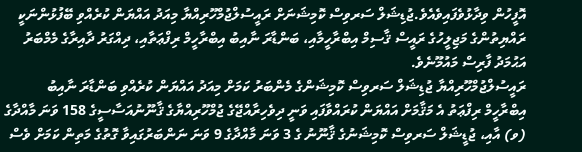އޮފީހުން ވިދާޅުވެފައިވެއެވެ.ޖުޑިޝަލް ސަރވިސް ކޮމިޝަނަށް ރައީސުލްޖުމްހޫރިއްޔާ މިއަދު އައްޔަން ކުރެއްވި ބޭފުޅުންނަކީ ރައްޔިތުންގެ މަޖިލީހުގެ ރައީސް ޤާސިމް އިބްރާހީމާއި، ބަންޑާރަ ނާއިބު އިބްރާހީމް ރިފްޢަތާއި، ދިއްގަރު ދާއިރާގެ މެމްބަރު އަޙުމަދު ފާރިސް މައުމޫނެވެ.
ރައީސުލްޖުމްހޫރިއްޔާ ޖުޑިޝަލް ސަރވިސް ކޮމިޝަންގެ މެންބަރު ކަމަށް މިއަދު އައްޔަން ކުރެއްވި ބަންޑާރަ ނާއިބު  އިބްރާހީމް ރިފްޢަތު އެ މަޤާމަށް އައްޔަން ކުރައްވާފައި ވަނީ ދިވެހިރާއްޖޭގެ ޖުމްހޫރިއްޔާގެ ޤާނޫނުއަސާސީގެ 158 ވަނަ މާއްދާގެ (ވ) އާއި، ޖުޑީޝަލް ސަރވިސް ކޮމިޝަނުގެ ޤާނޫނު ގެ 3 ވަނަ މާއްދާގެ 9 ވަނަ ނަންބަރުގައިވާ ގޮތުގެ މަތިން ކަމަށް ވެސް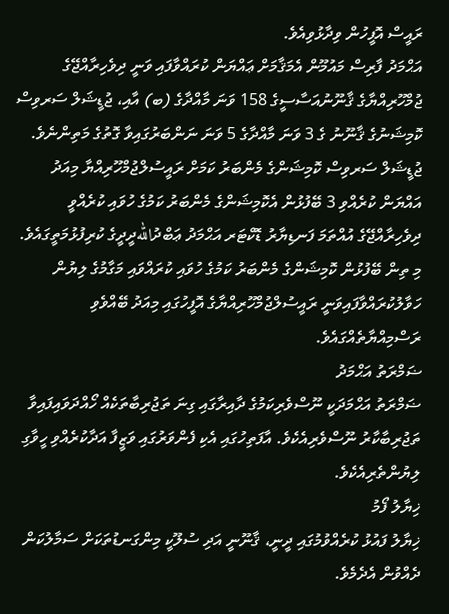ރައީސް އޮފީހުން ވިދާޅުވިއެވެ.
އަޙްމަދު ފާރިސް މައުމޫން އެމަޤާމަށް ޢައްޔަން ކުރައްވާފައި ވަނީ ދިވެހިރާއްޖޭގެ ޖުމްހޫރިއްޔާގެ ޤާނޫނުއަސާސީގެ 158 ވަނަ މާއްދާގެ (ބ) އާއި، ޖުޑީޝަލް ސަރވިސް ކޮމިޝަނުގެ ޤާނޫނު ގެ 3 ވަނަ މާއްދާގެ 5 ވަނަ ނަންބަރުގައިވާ ގޮތުގެ މަތިންނެވެ.
ޖުޑީޝަލް ސަރވިސް ކޮމިޝަންގެ މެންބަރު ކަމަށް ރައީސުލްޖުމްހޫރިއްޔާ މިއަދު އައްޔަން ކުރެއްވި 3 ބޭފުޅުން އެކޮމިޝަންގެ މެންބަރު ކަމުގެ ހުވައި ކުރެއްވީ ދިވެހިރާއްޖޭގެ އުއްތަމަ ފަނޑިޔާރު ޑޮކްޓަރ އަޙްމަދު ޢަބްދުاللهދީދީގެ ކުރިފުޅުމަތީގައެވެ.
މި ތިން ބޭފުޅުން ކޮމިޝަންގެ މެންބަރު ކަމުގެ ހުވައި ކުރައްވައި މަގާމުގެ ލިޔުން ހަވާލުކުރައްވާފައިވަނީ ރައީސުލްޖުމްހޫރިއްޔާގެ އޮފީހުގައި މިއަދު ބޭއްވެވި ރަސްމިއްޔާތެއްގައެވެ.
ޟަމްރަތު އަޙްމަދު
ޟަމްރަތު އަޙްމަދަކީ ނޫސްވެރިކަމުގެ ދާއިރާގައި ގިނަ ތަޖުރިބާތަކެއް ހޯއްދަވައިފައިވާ ތަޖުރިބާކާރު ނޫސްވެރިއެކެވެ. އާފަތިހުގައި އެކި ފެންވަރުގައި ވަޒީފާ އަދާކުރެއްވި ހީވާގި ލިޔުންތެރިއެކެވެ.
ޚިޔާލު ފޯމު
ޚިޔާލު ފައުޅު ކުރެއްވުމުގައި ދީނީ، ޤާނޫނީ އަދި ސުލޫކީ މިންގަނޑުތަކަށް ސަމާލުކަން ދެއްވުން އެދެމެވެ.